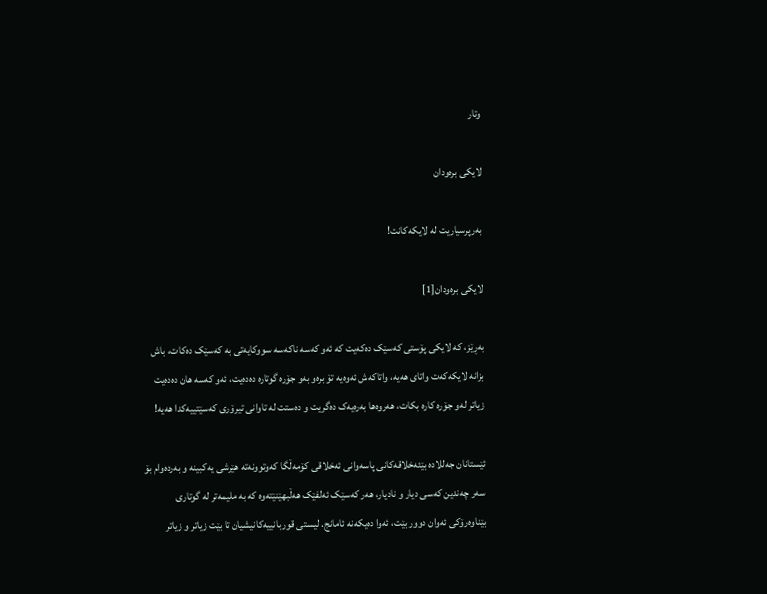وتار

لایکی برەودان

بەرپرسیاریت لە لایکەکانت!

لایکی برەودان[1]

بەڕێز، کە لایکی پۆستی کەسێک دەکەیت کە ئەو کەسە ناکەسە سووکایەتی بە کەسێک دەکات، باش بزانە لایکەکەت واتای هەیە، واتاکەش ئەوەیە تۆ برەو بەو جۆرە گوتارە دەدەیت، ئەو کەسە هان دەدەیت زیاتر لەو جۆرە کارە بکات، هەروەها بەرەیەک دەگریت و دەستت لە تاوانی تیرۆری کەسێتییەکدا هەیە!

ئێستانان جەللادە بێئەخلاقەکانی پاسەوانی ئەخلاقی کۆمەڵگا کەوتوونەتە هێرشی یەکبینە و بەردەوام بۆ سەر چەندین کەسی دیار و نادیار، هەر کەسێک ئەلفێک هەڵبهێنێتەوە کە بە ملیمەتر لە گوتاری بێناوەرۆکی ئەوان دوور بێت، ئەوا دەیکەنە ئامانج. لیستی قوربانییەکانیشیان تا بێت زیاتر و زیاتر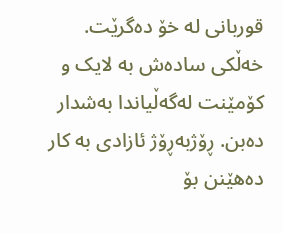قوربانی لە خۆ دەگرێت. خەڵکی سادەش بە لایک و کۆمێنت لەگەڵیاندا بەشدار دەبن. ڕۆژبەڕۆژ ئازادی بە کار دەهێنن بۆ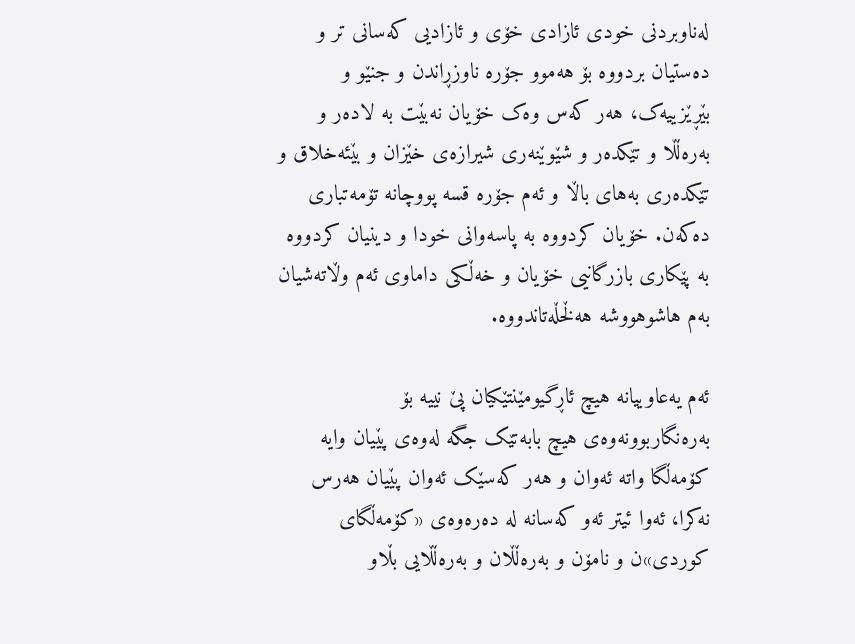لەناوبردنی خودی ئازادی خۆی و ئازادیی کەسانی تر و دەستیان بردووە بۆ هەموو جۆرە ناوزڕاندن و جنێو و بێڕێزییەک، هەر کەس وەک خۆیان نەبێت بە لادەر و بەرەڵڵا و تێکدەر و شێوێنەری شیرازەی خێزان و بێئەخلاق و تێکدەری بەهای باڵا و ئەم جۆرە قسە پووچانە تۆمەتباری دەکەن. خۆیان کردووە بە پاسەوانی خودا و دینیان کردووە بە پێکاری بازرگانیی خۆیان و خەڵکی داماوی ئەم وڵاتەشیان بەم هاشوهووشە هەڵخڵەتاندووە.

ئەم یەعاوییانە هیچ ئاڕگیومێنتێکیان پێ نییە بۆ بەرەنگاربوونەوەی هیچ بابەتێک جگە لەوەی پێیان وایە کۆمەڵگا واتە ئەوان و هەر کەسێک ئەوان پێیان هەرس نەکرا، ئەوا ئیتر ئەو کەسانە لە دەرەوەی «کۆمەڵگای کوردی»ن و نامۆن و بەرەڵڵان و بەرەڵڵایی بڵاو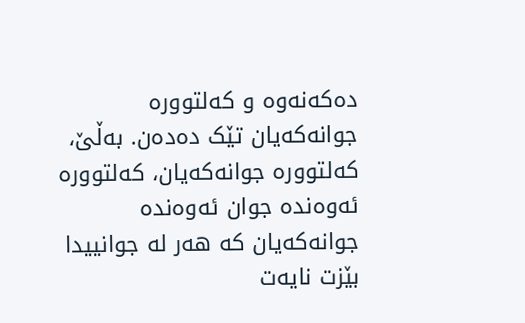دەکەنەوە و کەلتوورە جوانەکەیان تێک دەدەن. بەڵێ، کەلتوورە جوانەکەیان، کەلتوورە ئەوەندە جوان ئەوەندە جوانەکەیان کە هەر لە جوانییدا بێزت نایەت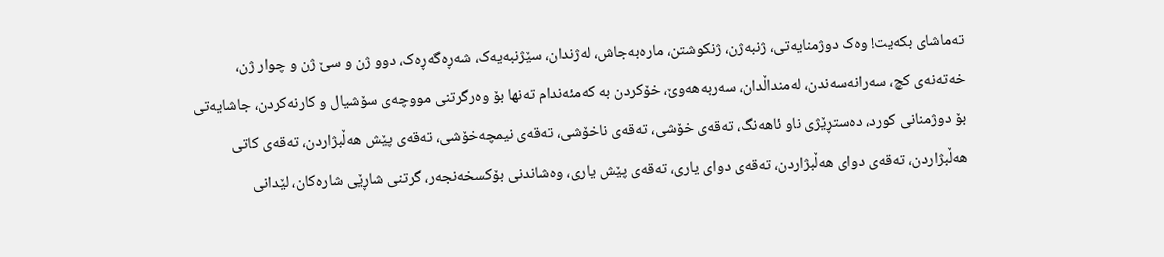تەماشای بکەیت! وەک دوژمنایەتی، ژنبەژن، ژنکوشتن، مارەبەجاش، لەژندان، سێژنبەیەک، شەڕەگەڕەک، دوو ژن و سێ ژن و چوار ژن، خەتەنەی کچ، سەرانەسەندن، لەمنداڵدان، سەربەهەوێ، خۆکردن بە کەمئەندام تەنها بۆ وەرگرتنی مووچەی سۆشیال و کارنەکردن، جاشایەتی بۆ دوژمنانی کورد، دەستڕێژی ناو ئاهەنگ، تەقەی خۆشی، تەقەی ناخۆشی، تەقەی نیمچەخۆشی، تەقەی پێش هەڵبژاردن، تەقەی کاتی هەڵبژاردن، تەقەی دوای هەڵبژاردن، تەقەی دوای یاری، تەقەی پێش یاری، وەشاندنی بۆکسخەنجەر، گرتنی شاڕێی شارەکان، لێدانی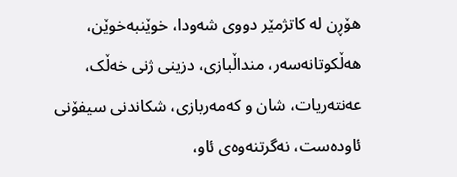هۆڕن لە کاتژمێر دووی شەودا، خوێنبەخوێن، هەڵکوتانەسەر، منداڵبازی، دزینی ژنی خەڵک، عەنتەریات، شان و کەمەربازی، شکاندنی سیفۆنی ئاودەست، نەگرتنەوەی ئاو،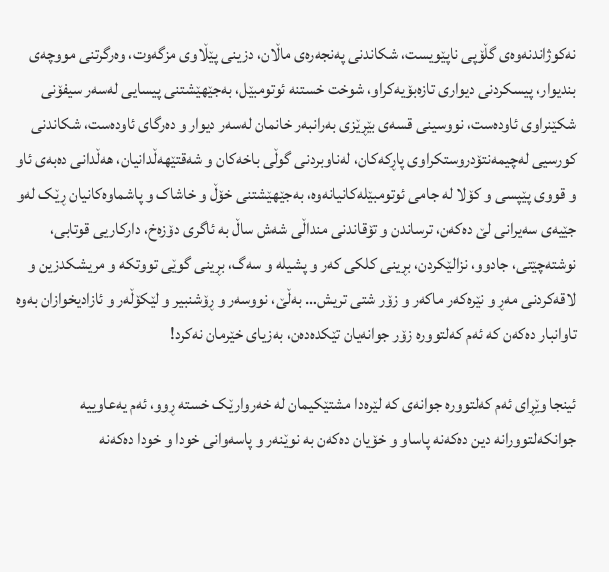نەکوژاندنەوەی گڵۆپی ناپێویست، شکاندنی پەنجەرەی ماڵان، دزینی پێڵاوی مزگەوت، وەرگرتنی مووچەی بندیوار، پیسکردنی دیواری تازەبۆیەکراو، شوخت خستنە ئوتومبێل، بەجێهێشتنی پیسایی لەسەر سیفۆنی شکێنراوی ئاودەست، نووسینی قسەی بێڕێزی بەرانبەر خانمان لەسەر دیوار و دەرگای ئاودەست، شکاندنی کورسیی لەچیمەنتۆدروستکراوی پاڕکەکان، لەناوبردنی گوڵی باخەکان و شەقتێهەڵدانیان، هەڵدانی دەبەی ئاو و قووی پێپسی و کۆلا لە جامی ئوتومبێلەکانیانەوە، بەجێهێشتنی خۆڵ و خاشاک و پاشماوەکانیان ڕێک لەو جێیەی سەیرانی لێ دەکەن، ترساندن و تۆقاندنی منداڵی شەش ساڵ بە ئاگری دۆزەخ، دارکاریی قوتابی، نوشتەچێتی، جادوو، نزالێکردن، بڕینی کلکی کەر و پشیلە و سەگ، بڕینی گوێی تووتکە و مریشکدزین و لاقەکردنی مەڕ و نێرەکەر ماکەر و زۆر شتی تریش… بەڵێ، نووسەر و ڕۆشنبیر و لێکۆڵەر و ئازادیخوازان بەوە تاوانبار دەکەن کە ئەم کەلتوورە زۆر جوانەیان تێکدەدەن، بەزیای خێرمان نەکرد!

ئینجا وێڕای ئەم کەلتوورە جوانەی کە لێرەدا مشتێکیمان لە خەروارێک خستە ڕوو، ئەم یەعاوییە جوانکەلتوورانە دین دەکەنە پاساو و خۆیان دەکەن بە نوێنەر و پاسەوانی خودا و خودا دەکەنە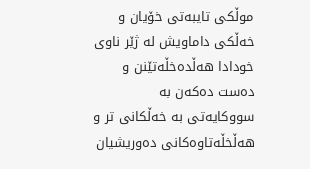موڵکی تایبەتی خۆیان و خەڵکی داماویش لە ژێر ناوی خودادا هەڵدەخڵەتێنن و دەست دەکەن بە سووکایەتی بە خەڵکانی تر و هەڵخڵەتاوەکانی دەوریشیان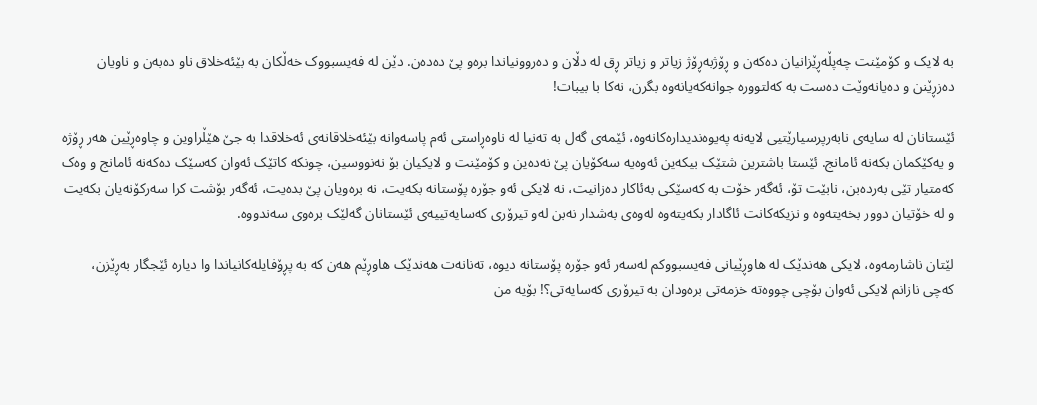بە لایک و کۆمێنت چەپڵەڕێزانیان دەکەن و ڕۆژبەڕۆژ زیاتر و زیاتر ڕق لە دڵان و دەروونیاندا برەو پێ دەدەن. دێن لە فەیسبووک خەڵکان بە بێئەخلاق ناو دەبەن و ناویان دەزڕێنن و دەیانەوێت دەست بە کەلتوورە جوانەکەیانەوە بگرن، نەکا با بیبات!

ئێستانان لە سایەی نابەرپرسیارێتیی لایەنە پەیوەندیدارەکانەوە، ئێمەی گەل بە تەنیا لە ناوەڕاستی ئەم پاسەوانە بێئەخلاقانەی ئەخلاقدا بە جێ هێڵراوین و چاوەڕێین هەر ڕۆژە و یەکێکمان بکەنە ئامانج. ئێستا باشترین شتێک بیکەین ئەوەیە سەکۆیان پێ نەدەین و کۆمێنت و لایکیان بۆ نەنووسین، چونکە کاتێک ئەوان کەسێک دەکەنە ئامانج و وەک کەمتیار تێی بەردەبن، نابێت تۆ، ئەگەر خۆت بە کەسێکی بەئاکار دەزانیت، نە لایکی ئەو جۆرە پۆستانە بکەیت، نە برەویان پێ بدەیت، ئەگەر بۆشت کرا سەرکۆنەیان بکەیت و لە خۆتیان دوور بخەیتەوە و نزیکەکانت ئاگادار بکەیتەوە لەوەی بەشدار نەبن لەو تیرۆری کەسایەتییەی ئێستانان گەلێک برەوی سەندووە.

لێتان ناشارمەوە، لایکی هەندێک لە هاوڕێیانی فەیسبووکم لەسەر ئەو جۆرە پۆستانە دیوە، تەنانەت هەندێک هاوڕێم هەن کە بە پڕۆفایلەکانیاندا وا دیارە ئێجگار بەڕێزن، کەچی نازانم لایکی ئەوان بۆچی چووەتە خزمەتی برەودان بە تیرۆری کەسایەتی؟! بۆیە من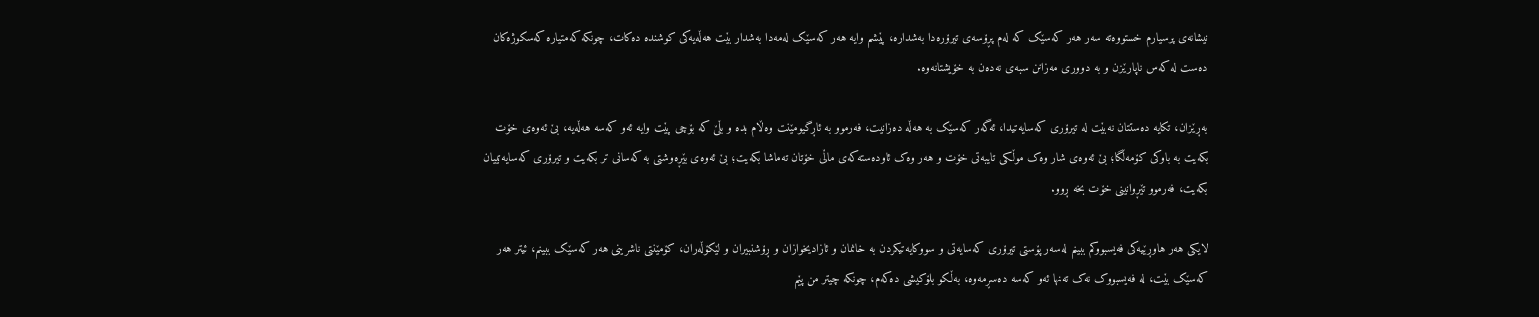نیشانەی پرسیارم خستووەتە سەر هەر کەسێک کە لەم پڕۆسەی تیرۆرەدا بەشدارە، پێشم وایە هەر کەسێک لەمەدا بەشدار بێت هەڵەیەکی کوشندە دەکات، چونکە کەمتیارە کەسکوژەکان دەست لە کەس ناپارێزن و بە دووری مەزانن سبەی نەدەن بە خۆیشتانەوە.

بەڕێزان، تکایە دەستتان نەبێت لە تیرۆری کەسایەتیدا، ئەگەر کەسێک بە هەڵە دەزانیت، فەرموو بە ئاڕگیومێنت وەڵام بدە و بڵێ کە بۆچی پێت وایە ئەو کەسە هەڵەیە، بێ ئەوەی خۆت بکەیت بە باوکی کۆمەڵگا؛ بێ ئەوەی شار وەک موڵکی تایبەتی خۆت و هەر وەک ئاودەستەکەی ماڵی خۆتان تەماشا بکەیت؛ بێ ئەوەی بێڕەوشتی بە کەسانی تر بکەیت و تیرۆری کەسایەتییان بکەیت، فەرموو تێڕوانینی خۆت بخە ڕوو.

لایکی هەر هاوڕێیەکی فەیسبووکم ببینم لەسەر پۆستی تیرۆری کەسایەتی و سووکایەتیکردن بە خانمان و ئازادیخوازان و ڕۆشنبیران و لێکۆڵەران، کۆمێنتی ناشرینی هەر کەسێک ببینم، ئیتر هەر کەسێک بێت، لە فەیسبووک نەک تەنها ئەو کەسە دەسڕمەوە، بەڵکو بلۆکیشی دەکەم، چونکە چیتر من پێم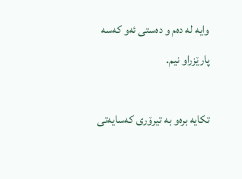وایە لە دەم و دەستی ئەو کەسە پارێزراو نیم.

تکایە برەو بە تیرۆری کەسایەتی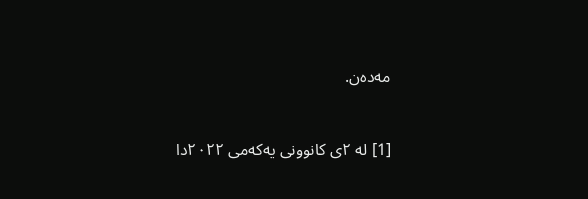مەدەن.


[1] لە ٢ی کانوونی یەکەمی ٢٠٢٢دا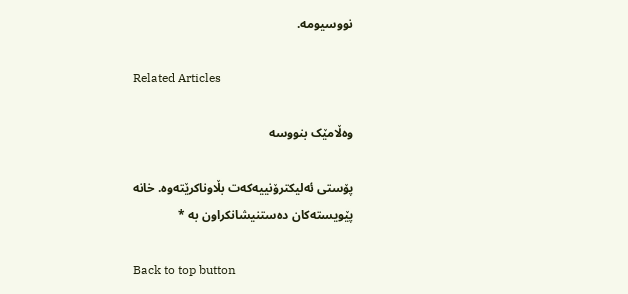نووسیومە.

Related Articles

وەڵامێک بنووسە

پۆستی ئەلیکترۆنییەکەت بڵاوناکرێتەوە. خانە پێویستەکان دەستنیشانکراون بە *

Back to top button